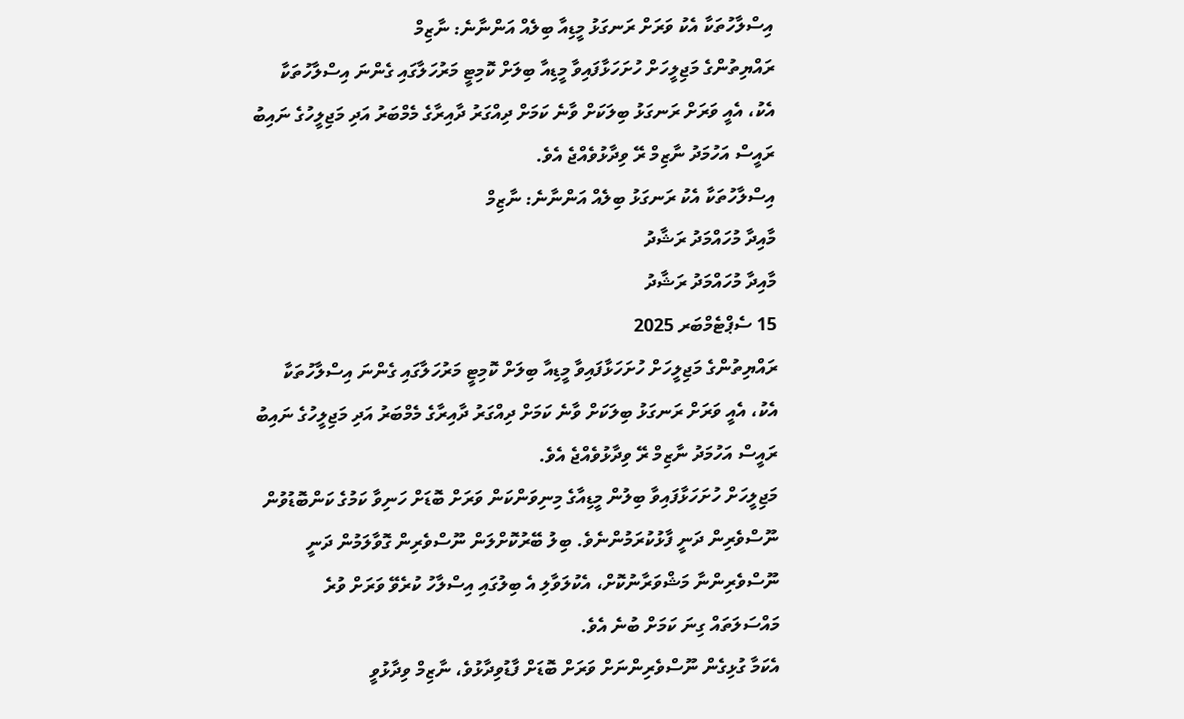އިސްލާހުތަކާ އެކު ވަރަށް ރަނގަޅު މީޑިއާ ބިލެއް އަންނާނެ: ނާޒިމް
ރައްޔިތުންގެ މަޖިލީހަށް ހުށަހަޅާފައިވާ މީޑިއާ ބިލަށް ކޮމިޓީ މަރުހަލާގައި ގެންނަ އިސްލާހުތަކާ އެކު، އެއީ ވަރަށް ރަނގަޅު ބިލަކަށް ވާނެ ކަމަށް ދިއްގަރު ދާއިރާގެ މެމްބަރު އަދި މަޖިލީހުގެ ނައިބު ރައީސް އަހުމަދު ނާޒިމް ރޭ ވިދާޅުވެއްޖެ އެވެ.
އިސްލާހުތަކާ އެކު ރަނގަޅު ބިލެއް އަންނާނެ: ނާޒިމް
މާއިދާ މުހައްމަދު ރަޝާދު
މާއިދާ މުހައްމަދު ރަޝާދު
15 ސެޕްޓެމްބަރ 2025
ރައްޔިތުންގެ މަޖިލީހަށް ހުށަހަޅާފައިވާ މީޑިއާ ބިލަށް ކޮމިޓީ މަރުހަލާގައި ގެންނަ އިސްލާހުތަކާ އެކު، އެއީ ވަރަށް ރަނގަޅު ބިލަކަށް ވާނެ ކަމަށް ދިއްގަރު ދާއިރާގެ މެމްބަރު އަދި މަޖިލީހުގެ ނައިބު ރައީސް އަހުމަދު ނާޒިމް ރޭ ވިދާޅުވެއްޖެ އެވެ.
މަޖިލީހަށް ހުށަހަޅާފައިވާ ބިލުން މީޑިއާގެ މިނިވަންކަން ވަރަށް ބޮޑަށް ހަނިވާ ކަމުގެ ކަންބޮޑުވުން ނޫސްވެރިން ދަނީ ފާޅުކުރަމުންނެވެ. ބިލު ބޭރުކޮށްލަން ނޫސްވެރިން ގޮވާލަމުން ދަނީ ނޫސްވެރިންނާ މަޝްވަރާނުކޮށް، އެކުލަވާލި އެ ބިލުގައި އިސްލާހު ކުރެވޭ ވަރަށް ވުރެ މައްސަލަތައް ގިނަ ކަމަށް ބުނެ އެވެ.
އެކަމާ ގުޅިގެން ނޫސްވެރިންނަށް ވަރަށް ބޮޑަށް ފާޑުވިދާޅުވެ، ނާޒިމް ވިދާޅުވީ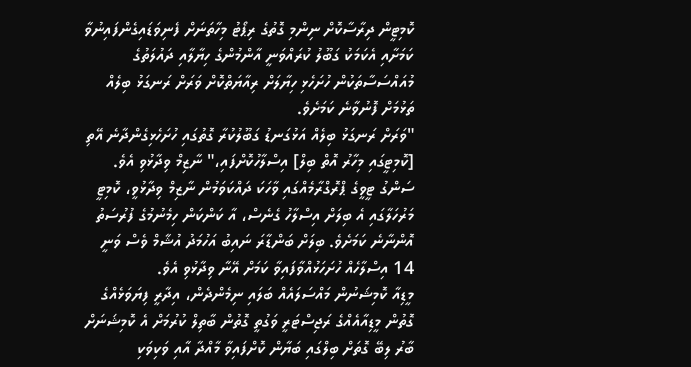ކޮމިޓީން ދިރާސާކޮށް ނިންމި ގޮތުގެ ރިޕޯޓު މިހާތަނަށް ފެނިވަޑައިގެންފައިނުވާ ކަމަށާއި އެކަމަކު ގަބޫލު ކުރައްވަނީ އާންމުންގެ ހިޔާލާއި ދައުލަތުގެ މުއައްސަސާތަކުން ހުށަހެޅި ހިޔާލަށް ރިއާޔަތްކޮށް ވަރަށް ރަނގަޅު ބިލެއް ތަޅުމަށް ފޮނުވާނެ ކަމަށެވެ.
"ވަރަށް ރަނގަޅު ބިލެއް އަޅުގަނޑު ގަބޫލުކުރާ ގޮތުގައި ހުށަހެޅިގެންދާނެ އޭތި [ކޮމިޓީގައި މިހާރު އޮތް ބިލް] އިސްލާހުކޮށްފައި،" ނާޒިމް ވިދާޅުވި އެވެ.
ސަންގު ޓީވީގެ ޕްރޮގްރާމެއްގައި ވާހަކަ ދައްކަވަމުން ނާޒިމް ވިދާޅުވީ، ކޮމިޓީ މަރުހަލާގައި އެ ބިލަށް އިސްލާހު ގެނެސް، އާ ކަންކަން ހިމެނުމުގެ ފުރުސަތު އޮންނާނެ ކަމަށެވެ. ބިލަށް ބަންޑާރަ ނައިބު އަހުމަދު އުޝާމް ވެސް ވަނީ 14 އިސްލާހެއް ހުށަހަޅުއްވާފައިވާ ކަމަށް އޭނާ ވިދާޅުވި އެވެ.
މީޑިއާ ކޮމިޝަނުން މައްސަލައެއް ބަލައި ނިމެންދެން، އިދާރީ ފިޔަވަޅެއްގެ ގޮތުން މީޑިއާއެއްގެ ރަޖިސްޓަރީ ވަގުތީ ގޮތުން ބާތިލް ކުރުމަށް އެ ކޮމިޝަނަށް ބާރު ލިބޭ ގޮތަށް ބިލްގައި ބަޔާން ކޮށްފައިވާ މާއްދާ އާއި ވަކިވަކި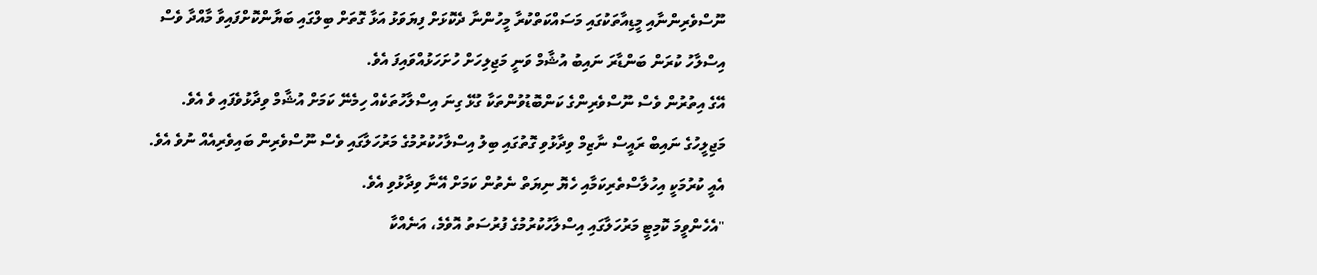ނޫސްވެރިންނާއި މީޑިއާތަކުގައި މަސައްކަތްކުރާ މީހުންނާ ދެކޮޅަށް ފިޔަވަޅު އަޅާ ގޮތަށް ބިލްގައި ބަޔާންކޮށްފައިވާ މާއްދާ ވެސް އިސްލާހު ކުރަން ބަންޑާރަ ނައިބު އުޝާމް ވަނީ މަޖިލިހަށް ހުށަހަޅުއްވައިފަ އެވެ.
އޭގެ އިތުރުން ވެސް ނޫސްވެރިންގެ ކަންބޮޑުވުންތަކާ ގުޅޭ ގިނަ އިސްލާހުތަކެއް ހިމެނޭ ކަމަށް އުޝާމް ވިދާޅުވެފައި ވެ އެވެ.
މަޖިލީހުގެ ނައިބް ރައީސް ނާޒިމް ވިދާޅުވި ގޮތުގައި ބިލު އިސްލާހުކުރުމުގެ މަރުހަލާގައި ވެސް ނޫސްވެރިން ބައިވެރިއެއް ނުވެ އެވެ. އެއީ ކުރުމަކީ އިހުލާސްތެރިކަމާއި ހެޔޮ ނިޔަތް ނެތުން ކަމަށް އޭނާ ވިދާޅުވި އެވެ.
"އެހެންވީމަ ކޮމިޓީ މަރުހަލާގައި އިސްލާހުކުރުމުގެ ފުރުސަތު އޮވެމެ، އަނެއްކާ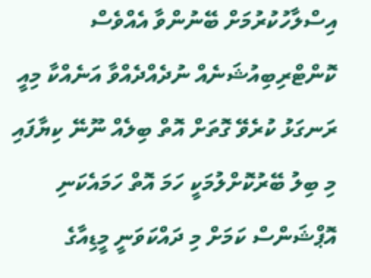އިސްލާހުކުރުމަށް ބޭނުންވާ އެއްވެސް ކޮންޓްރިބިއުޝަނެއް ނުދެއްދެއްވާ އަނެއްކާ މިއީ ރަނގަޅު ކުރެވޭ ގޮތަށް އޮތް ބިލެއް ނޫނޭ ކިޔާފައި މި ބިލު ބޭރުކޮށްލުމަކީ ހަމަ އޮތް ހަމައެކަނި އޮޕްޝަންސް ކަމަށް މި ދައްކަވަނީ މީޑިއާގެ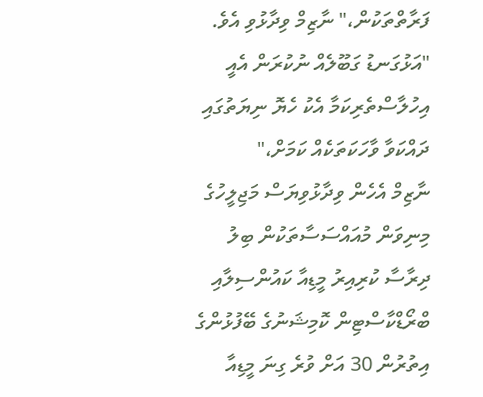ފަރާތްތަކުން،" ނާޒިމް ވިދާޅުވި އެވެ.
"އަޅުގަނޑު ގަބޫލެއް ނުކުރަން އެއީ އިހުލާސްތެރިކަމާ އެކު ހެޔޮ ނިޔަތުގައި ދައްކަވާ ވާހަކަތަކެއް ކަމަށް،"
ނާޒިމް އެހެން ވިދާޅުވިޔަސް މަޖިލީހުގެ މިނިވަން މުއައްސަސާތަކުން ބިލު ދިރާސާ ކުރިއިރު މީޑިއާ ކައުންސިލާއި ބްރޯޑްކާސްޓިން ކޮމިޝަނުގެ ބޭފުޅުންގެ އިތުރުން 30 އަށް ވުރެ ގިނަ މީޑިއާ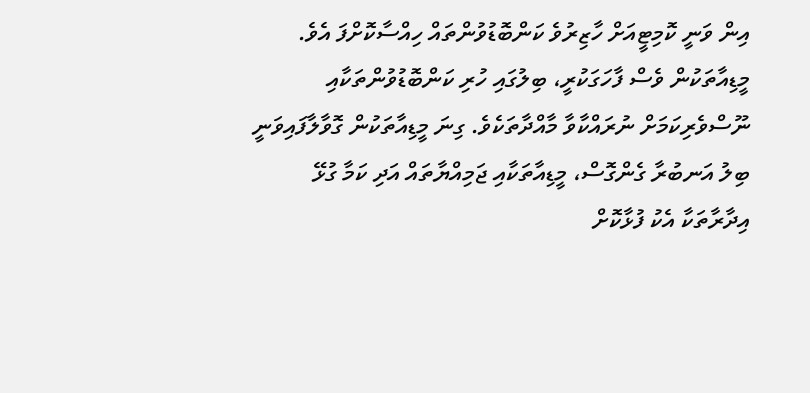އިން ވަނީ ކޮމިޓީއަށް ހާޒިރުވެ ކަންބޮޑުވުންތައް ހިއްސާކޮށްފަ އެވެ.
މީޑިއާތަކުން ވެސް ފާހަގަކުރީ، ބިލުގައި ހުރި ކަންބޮޑުވުންތަކާއި ނޫސްވެރިކަމަށް ނުރައްކާވާ މާއްދާތަކެވެ. ގިނަ މީޑިއާތަކުން ގޮވާލާފައިވަނީ ބިލު އަނބުރާ ގެންގޮސް، މީޑިއާތަކާއި ޖަމިއްޔާތައް އަދި ކަމާ ގުޅޭ އިދާރާތަކާ އެކު ފުޅާކޮށް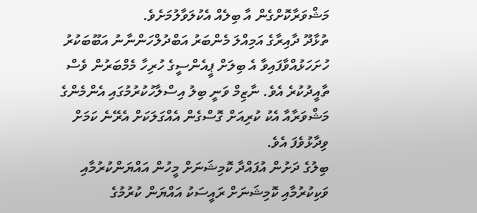މަޝްވަރާކޮށްގެން އާ ބިލެއް އެކުލަވާލުމަށެވެ.
ތުޅާދޫ ދާއިރާގެ އަމިއްލަ މެންބަރު އަބްދުލްހަންނާނު އަބޫބަކުރު ހުށަހަޅުއްވާފައިވާ އެ ބިލަށް ޕީއެންސީގެ ހުރިހާ މެމްބަރުން ވެސް ތާއީދުކުރެ އެވެ. ނާޒިމް ވަނީ ބިލު އިސްލާހުކުރުމުގައި އެންމެންގެ މަޝްވަރާއާ އެކު ކުރިއަށް ގޮސްގެން އެއްގަލަކަށް އެރޭނެ ކަމަށް ވިދާޅުވެފަ އެވެ.
ބިލުގެ ދަށުން އުފައްދާ ކޮމިޝަނަށް މީހުން އައްޔަންކުރުމާއި ވަކިކުރުމާއި ކޮމިޝަނަށް ރައީސަކު އައްޔަން ކުރުމުގެ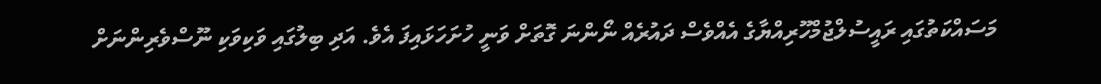މަސައްކަތުގައި ރައީސުލްޖުމްހޫރިއްޔާގެ އެއްވެސް ދައުރެއް ނޯންނަ ގޮތަށް ވަނީ ހުށަހަޅައިފަ އެވެ. އަދި ބިލުގައި ވަކިވަކި ނޫސްވެރިންނަށް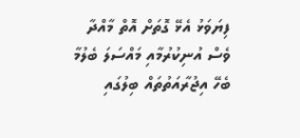ފިޔަވަޅު އެޅޭ ގޮތަށް އޮތް މާއްދާ ވެސް އުނިކުރުމާއި މައްސަލަ ބެލުމާ ބެހޭ އިޖުރާއަތުތައް ބިލުގައި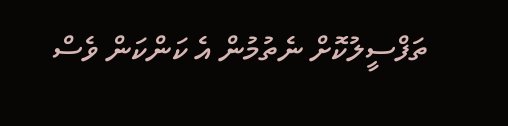ތަފްސީލުކޮށް ނެތުމުން އެ ކަންކަން ވެސް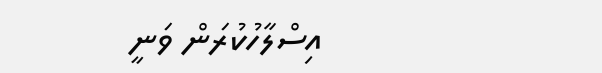އިސްލާހުކުރަން ވަނީ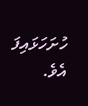ހުށަހަޅައިފަ އެވެ.